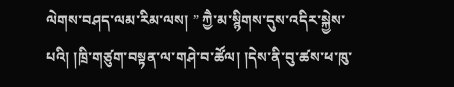ལེགས་བཤད་ལམ་རིམ་ལས། ” ཀྱཻ་མ་སྙིགས་དུས་འདིར་སྐྱེས་པའི། །ཁྲི་གཙུག་བསྟན་ལ་གཤེ་བ་ཚོལ། །དེས་ནི་བུ་ཚས་ཕ་ཁུ་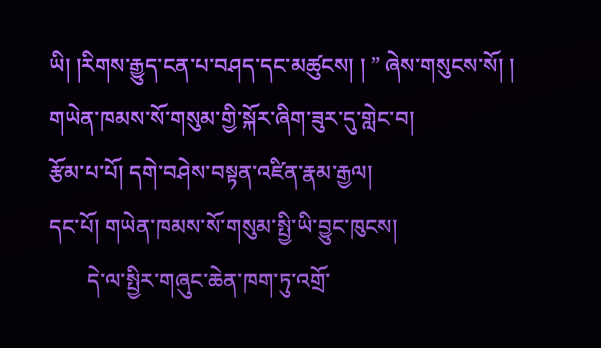ཡི། །རིགས་རྒྱུད་ངན་པ་བཤད་དང་མཚུངས། ། ” ཞེས་གསུངས་སོ། །
གཡེན་ཁམས་སོ་གསུམ་གྱི་སྐོར་ཞིག་ཟུར་དུ་གླེང་བ།
རྩོམ་པ་པོ། དགེ་བཤེས་བསྟན་འཛིན་རྣམ་རྒྱལ།
དང་པོ། གཡེན་ཁམས་སོ་གསུམ་སྤྱི་ཡི་བྱུང་ཁུངས།
       དེ་ལ་སྤྱིར་གཞུང་ཆེན་ཁག་ཏུ་འགྲོ་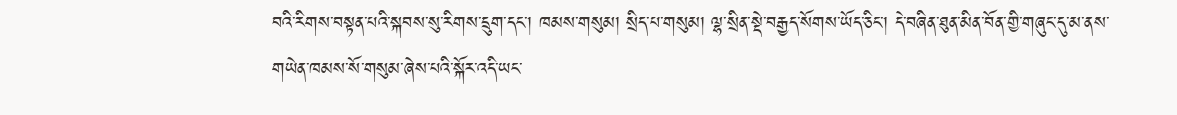བའི་རིགས་བསྟན་པའི་སྐབས་སུ་རིགས་དྲུག་དང་། ཁམས་གསུམ། སྲིད་པ་གསུམ། ལྷ་སྲིན་སྡེ་བརྒྱད་སོགས་ཡོད་ཅིང་། དེ་བཞིན་ཐུན་མིན་བོན་གྱི་གཞུང་དུ་མ་ནས་གཡེན་ཁམས་སོ་གསུམ་ཞེས་པའི་སྐོར་འདི་ཡང་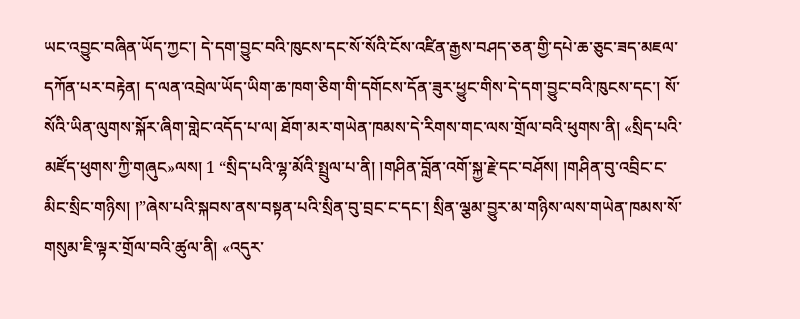ཡང་འབྱུང་བཞིན་ཡོད་ཀྱང་། དེ་དག་བྱུང་བའི་ཁུངས་དང་སོ་སོའི་ངོས་འཛིན་རྒྱས་བཤད་ཅན་གྱི་དཔེ་ཆ་ཅུང་ཟད་མཇལ་དཀོན་པར་བརྟེན། ད་ལན་འབྲེལ་ཡོད་ཡིག་ཆ་ཁག་ཅིག་གི་དགོངས་དོན་ཟུར་ཕྱུང་གིས་དེ་དག་བྱུང་བའི་ཁུངས་དང་། སོ་སོའི་ཡིན་ལུགས་སྐོར་ཞིག་གླེང་འདོད་པ་ལ། ཐོག་མར་གཡེན་ཁམས་དེ་རིགས་གང་ལས་གྲོལ་བའི་ཕུགས་ནི། «སྲིད་པའི་མཛོད་ཕུགས་ཀྱི་གཞུང»ལས། 1 “སྲིད་པའི་ལྷ་མོའི་སྤྲུལ་པ་ནི། །གཤིན་བློན་འགོ་སྐྱ་རྗེ་དང་བཤོས། །གཤིན་བུ་འབྲིང་ང་མིང་སྲིང་གཉིས། །”ཞེས་པའི་སྐབས་ནས་བསྟན་པའི་སྲིན་བུ་བྲང་ང་དང་། སྲིན་ལྕམ་བྱུར་མ་གཉིས་ལས་གཡེན་ཁམས་སོ་གསུམ་ཇི་ལྟར་གྲོལ་བའི་ཚུལ་ནི། «འདུར་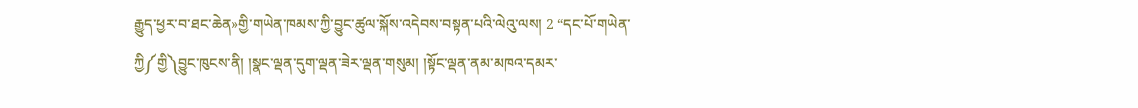རྒྱུད་ཕྱར་བ་ཐང་ཆེན»གྱི་གཡེན་ཁམས་ཀྱི་བྱུང་ཚུལ་སྐོས་འདེབས་བསྟན་པའི་ལེའུ་ལས། 2 “དང་པོ་གཡེན་ཀྱི༼གྱི༽བྱུང་ཁུངས་ནི། །སྣང་ལྡན་དུག་ལྡན་ཟེར་ལྡན་གསུམ། །སྟོང་ལྡན་ནམ་མཁའ་དམར་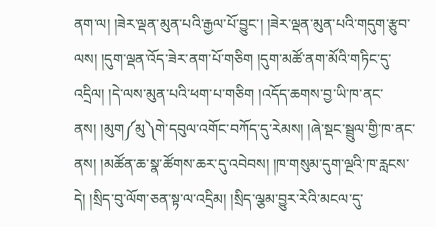ནག་ལ། །ཟེར་ལྡན་མུན་པའི་རྒྱལ་པོ་བྱུང་། །ཟེར་ལྡན་མུན་པའི་གདུག་རྩུབ་ལས། །དུག་ལྡན་འོད་ཟེར་ནག་པོ་གཅིག །དུག་མཚོ་ནག་མོའི་གཏིང་དུ་འདྲིལ། །དེ་ལས་མུན་པའི་ཕག་པ་གཅིག །འདོད་ཆགས་བྱ་ཡི་ཁ་ནང་ནས། །མུག༼མུ༽གེ་དབུལ་འགོང་བཀོད་དུ་རེམས། །ཞེ་སྡང་སྦྲུལ་གྱི་ཁ་ནང་ནས། །མཚོན་ཆ་སྣ་ཚོགས་ཆར་དུ་འབེབས། །ཁ་གསུམ་དུག་ལྔའི་ཁ་རླངས་དེ། །སྲིད་བུ་ལོག་ཅན་སྟ་ལ་འདྲིམ། །སྲིད་ལྕམ་བྱུར་རེའི་མངལ་དུ་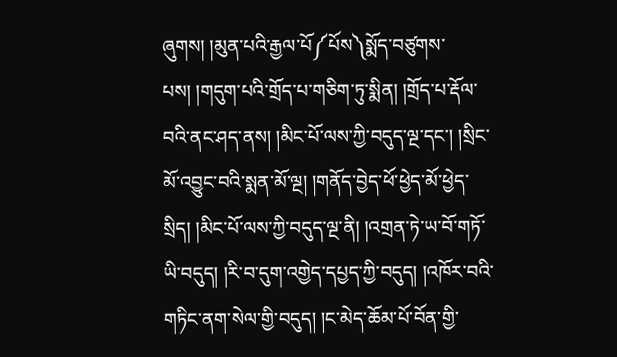ཞུགས། །མུན་པའི་རྒྱལ་པོ༼པོས༽སྨོད་བཙུགས་པས། །གདུག་པའི་གྲོད་པ་གཅིག་ཏུ་སྨིན། །གྲོད་པ་རྡོལ་བའི་ནང་ཤད་ནས། །མིང་པོ་ལས་ཀྱི་བདུད་ལྔ་དང་། །སྲིང་མོ་འབྱུང་བའི་སྨན་མོ་ལྔ། །གནོད་བྱེད་ཕོ་ཕྱེད་མོ་ཕྱེད་སྲིད། །མིང་པོ་ལས་ཀྱི་བདུད་ལྔ་ནི། །འགྲན་ཏེ་ཡ་བོ་གཏོ་ཡི་བདུད། །རི་བ་དུག་འགྱེད་དཔྱད་ཀྱི་བདུད། །འཁོར་བའི་གཏིང་ནག་སེལ་གྱི་བདུད། །ང་མེད་ཆོམ་པོ་བོན་གྱི་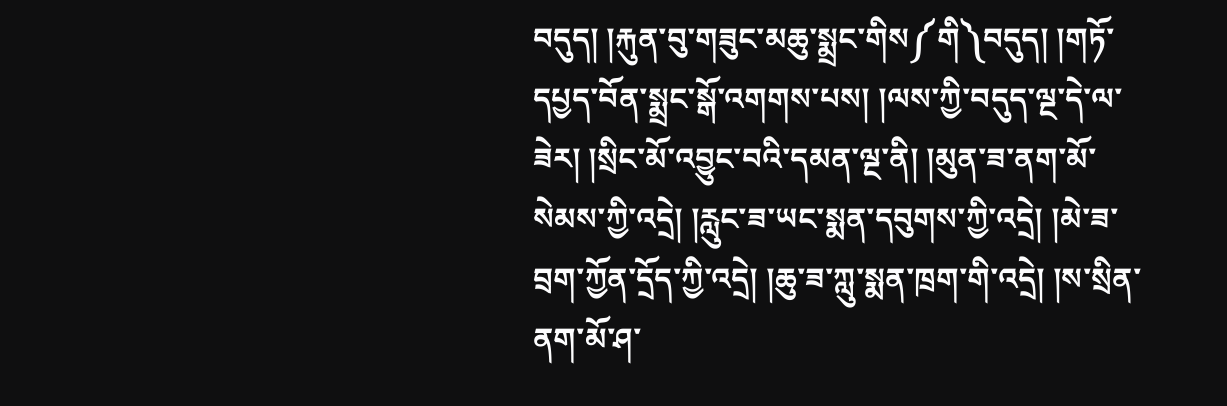བདུད། །རྐུན་བུ་གཟུང་མཆུ་སྨྲང་གིས༼གི༽བདུད། །གཏོ་དཔྱད་བོན་སྨྲང་སྒོ་འགགས་པས། །ལས་ཀྱི་བདུད་ལྔ་དེ་ལ་ཟེར། །སྲིང་མོ་འབྱུང་བའི་དམན་ལྔ་ནི། །མུན་ཟ་ནག་མོ་སེམས་ཀྱི་འདྲེ། །རླུང་ཟ་ཡང་སྨན་དབུགས་ཀྱི་འདྲེ། །མེ་ཟ་བྲག་ཀྱོན་དྲོད་ཀྱི་འདྲེ། །ཆུ་ཟ་ཀླུ་སྨན་ཁྲག་གི་འདྲེ། །ས་སྲིན་ནག་མོ་ཤ་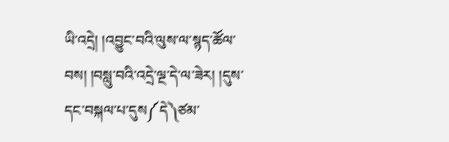ཡི་འདྲེ། །འབྱུང་བའི་ལུས་ལ་སྙད་ཚོལ་བས། །བསླུ་བའི་འདྲེ་ལྔ་དེ་ལ་ཟེར། །དུས་དང་བསྐལ་པ་དུས༼དེ༽ཙམ་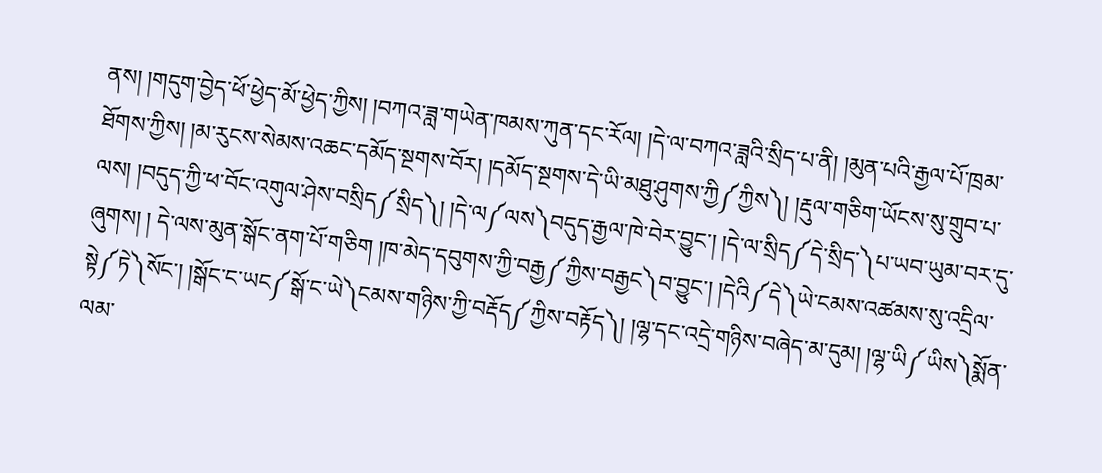ནས། །གདུག་བྱེད་ཕོ་ཕྱེད་མོ་ཕྱེད་ཀྱིས། །བཀའ་ཟླ་གཡེན་ཁམས་ཀུན་དང་རོལ། །དེ་ལ་བཀའ་ཟླའི་སྲིད་པ་ནི། །མུན་པའི་རྒྱལ་པོ་ཁྲམ་ཐོགས་ཀྱིས། །མ་རུངས་སེམས་འཆང་དམོད་སྔགས་བོར། །དམོད་སྔགས་དེ་ཡི་མཐུ་ཤུགས་ཀྱི༼ཀྱིས༽། །རྡུལ་གཅིག་ཡོངས་སུ་གྲུབ་པ་ལས། །བདུད་ཀྱི་ཕ་བོང་འགུལ་ཤེས་བསྲིད༼སྲིད༽། །དེ་ལ༼ལས༽བདུད་རྒྱལ་ཁེ་བེར་བྱུང་། །དེ་ལ་སྲིད༼དེ་སྲིད་༽པ་ཡབ་ཡུམ་བར་དུ་ཞུགས། ། དེ་ལས་མུན་སྒོང་ནག་པོ་གཅིག །ཁ་མེད་དབུགས་ཀྱི་བརྒྱ༼ཀྱིས་བརྒྱང༽བ་བྱུང་། །དེའི༼དེ༽ཡེ་ངམས་འཚམས་སུ་འདྲིལ་སྟེ༼ཏེ༽སོང་། །སྒོང་ང་ཡང༼སྒོ་ང་ཡེ༽ངམས་གཉིས་ཀྱི་བརྡོད༼ཀྱིས་བརྟོད༽། །ལྷ་དང་འདྲེ་གཉིས་བཞེད་མ་དུམ། །ལྷ་ཡི༼ཡིས༽སྨོན་ལམ་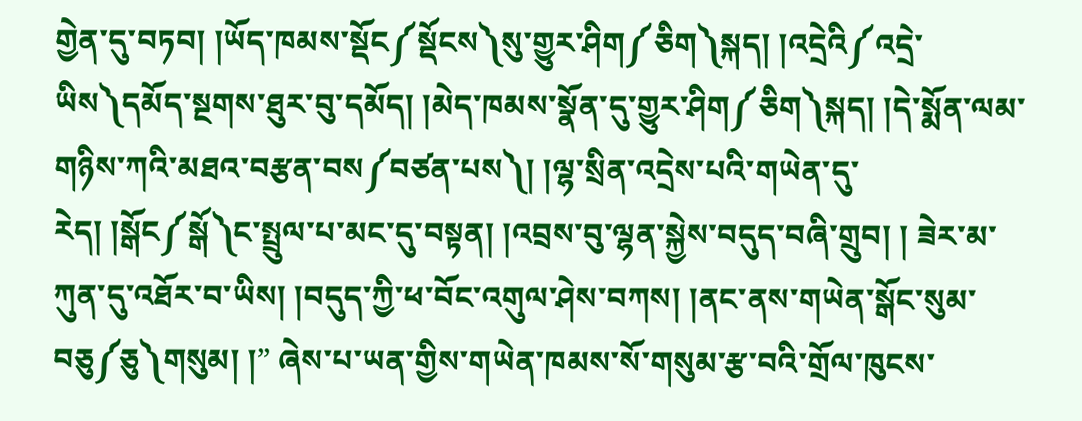གྱེན་དུ་བཏབ། །ཡོད་ཁམས་སྡོང༼སྡོངས༽སུ་གྱུར་ཤིག༼ཅིག༽སྐད། །འདྲེའི༼འདྲེ་ཡིས༽དམོད་སྔགས་ཐུར་བུ་དམོད། །མེད་ཁམས་སྣོན་དུ་གྱུར་ཤིག༼ཅིག༽སྐད། །དེ་སྨོན་ལམ་གཉིས་ཀའི་མཐའ་བརྩན་བས༼བཙན་པས༽། །ལྷ་སྲིན་འདྲེས་པའི་གཡེན་དུ་རེད། །སྒོང༼སྒོ༽ང་སྤྲུལ་པ་མང་དུ་བསྟན། །འབྲས་བུ་ལྷན་སྐྱེས་བདུད་བཞི་གྲུབ། ། ཟེར་མ་ཀུན་དུ་འཐོར་བ་ཡིས། །བདུད་ཀྱི་ཕ་བོང་འགུལ་ཤེས་བཀས། །ནང་ནས་གཡེན་སྒོང་སུམ་བཅུ༼ཅུ༽གསུམ། །” ཞེས་པ་ཡན་གྱིས་གཡེན་ཁམས་སོ་གསུམ་རྩ་བའི་གྲོལ་ཁུངས་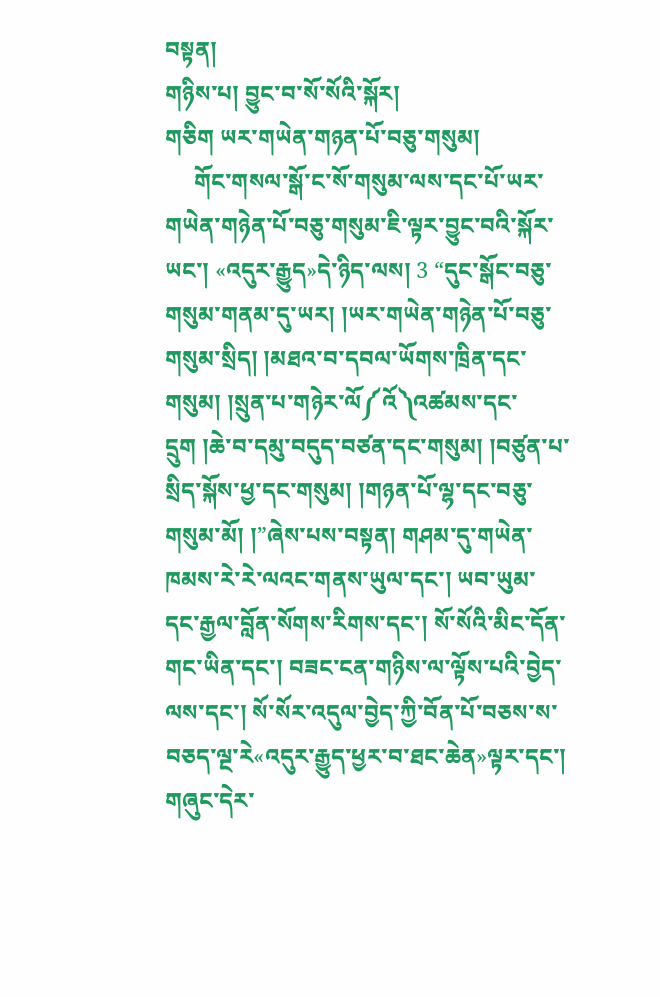བསྟན།
གཉིས་པ། བྱུང་བ་སོ་སོའི་སྐོར།
གཅིག ཡར་གཡེན་གཉན་པོ་བཅུ་གསུམ།
     གོང་གསལ་སྒོ་ང་སོ་གསུམ་ལས་དང་པོ་ཡར་གཡེན་གཉེན་པོ་བཅུ་གསུམ་ཇི་ལྟར་བྱུང་བའི་སྐོར་ཡང་། «འདུར་རྒྱུད»དེ་ཉིད་ལས། 3 “དུང་སྒོང་བཅུ་གསུམ་གནམ་དུ་ཡར། །ཡར་གཡེན་གཉེན་པོ་བཅུ་གསུམ་སྲིད། །མཐའ་བ་དབལ་ཡོགས་ཁྲིན་དང་གསུམ། །སྲུན་པ་གཉེར་ལོ༼འོ༽འཚམས་དང་དྲུག །ཆེ་བ་དམུ་བདུད་བཙན་དང་གསུམ། །བཙུན་པ་སྲིད་སྐོས་ཕྱ་དང་གསུམ། །གཉན་པོ་ལྷ་དང་བཅུ་གསུམ་མོ། །”ཞེས་པས་བསྟན། གཤམ་དུ་གཡེན་ཁམས་རེ་རེ་ལའང་གནས་ཡུལ་དང་། ཡབ་ཡུམ་དང་རྒྱལ་བློན་སོགས་རིགས་དང་། སོ་སོའི་མིང་དོན་གང་ཡིན་དང་། བཟང་ངན་གཉིས་ལ་ལྟོས་པའི་བྱེད་ལས་དང་། སོ་སོར་འདུལ་བྱེད་ཀྱི་བོན་པོ་བཅས་ས་བཅད་ལྔ་རེ«འདུར་རྒྱུད་ཕྱར་བ་ཐང་ཆེན»ལྟར་དང་། གཞུང་དེར་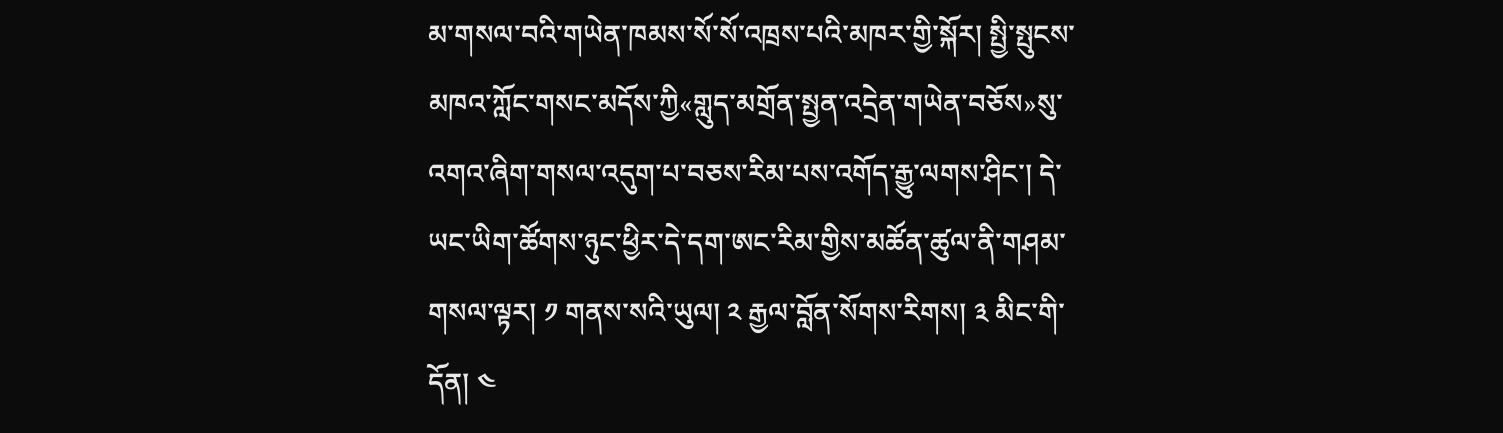མ་གསལ་བའི་གཡེན་ཁམས་སོ་སོ་འཁྲས་པའི་མཁར་གྱི་སྐོར། སྤྱི་སྤུངས་མཁའ་ཀློང་གསང་མདོས་ཀྱི«གླུད་མགྲོན་སྤྱན་འདྲེན་གཡེན་བཅོས»སུ་འགའ་ཞིག་གསལ་འདུག་པ་བཅས་རིམ་པས་འགོད་རྒྱུ་ལགས་ཤིང་། དེ་ཡང་ཡིག་ཚོགས་ཉུང་ཕྱིར་དེ་དག་ཨང་རིམ་གྱིས་མཚོན་ཚུལ་ནི་གཤམ་གསལ་ལྟར། ༡ གནས་སའི་ཡུལ། ༢ རྒྱལ་བློན་སོགས་རིགས། ༣ མིང་གི་དོན། ༤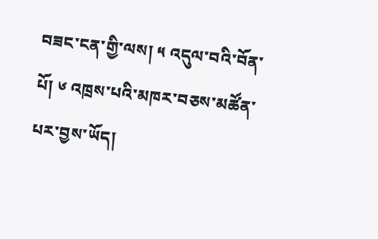བཟང་ངན་གྱི་ལས། ༥ འདུལ་བའི་བོན་པོ། ༦ འཁྲས་པའི་མཁར་བཅས་མཚོན་པར་བྱས་ཡོད།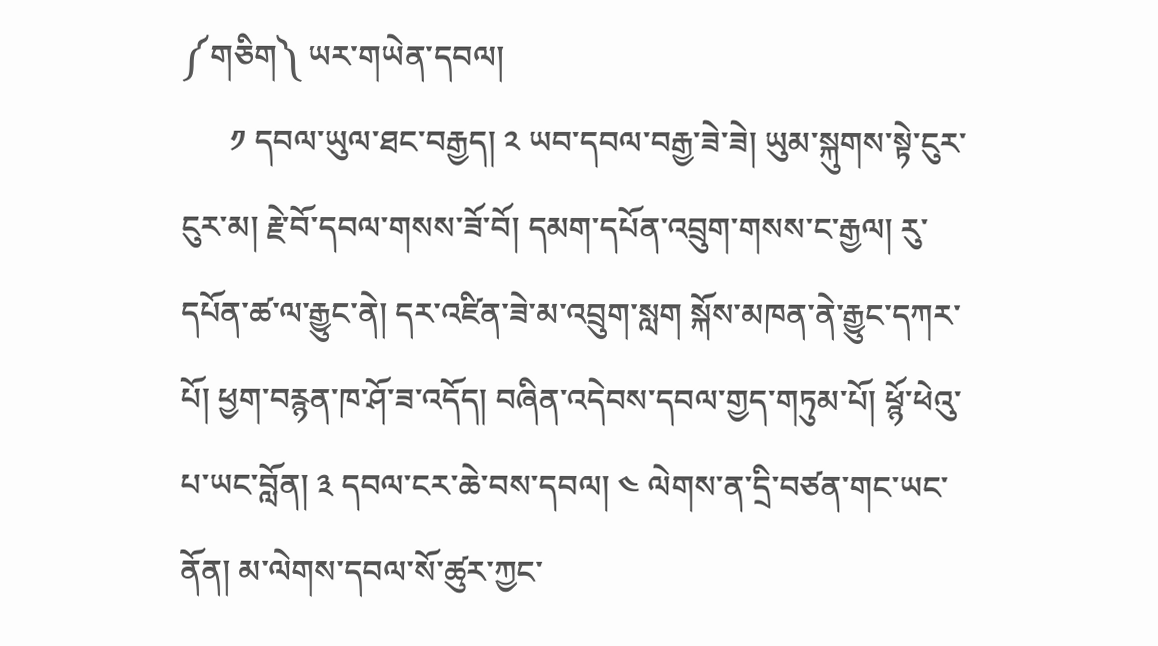༼གཅིག༽ ཡར་གཡེན་དབལ།
      ༡ དབལ་ཡུལ་ཐང་བརྒྱད། ༢ ཡབ་དབལ་བརྒྱ་ཟེ་ཟེ། ཡུམ་སྐུགས་སྟེ་ངུར་ངུར་མ། རྗེ་བོ་དབལ་གསས་ཟོ་བོ། དམག་དཔོན་འབྲུག་གསས་ང་རྒྱལ། རུ་དཔོན་ཚ་ལ་རྒྱུང་ནེ། དར་འཛིན་ཟེ་མ་འབྲུག་སླག སྐོས་མཁན་ནེ་རྒྱུང་དཀར་པོ། ཕྱག་བརྙན་ཁ་ཤོ་ཟ་འདོད། བཞིན་འདེབས་དབལ་གྱད་གཏུམ་པོ། ཕྙོ་ཕེའུ་པ་ཡང་བློན། ༣ དབལ་ངར་ཆེ་བས་དབལ། ༤ ལེགས་ན་དྲི་བཙན་གང་ཡང་ནོན། མ་ལེགས་དབལ་སོ་ཚུར་ཀྱང་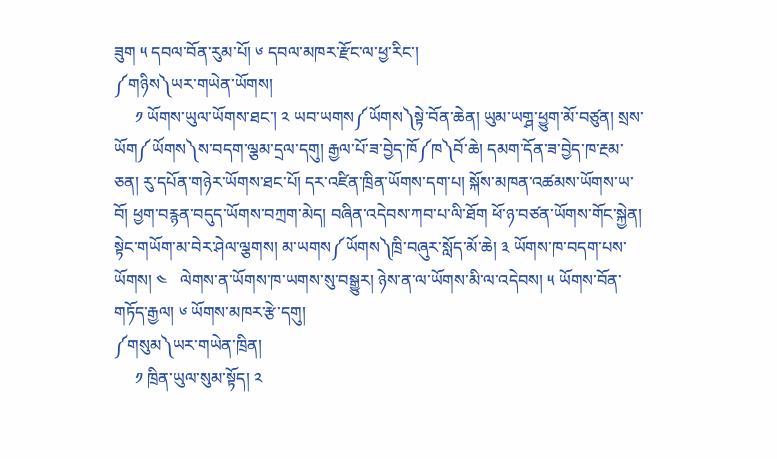ཟུག ༥ དབལ་བོན་རུམ་པོ། ༦ དབལ་མཁར་རྫོང་ལ་ཕྱ་རིང་།
༼གཉིས༽ཡར་གཡེན་ཡོགས།
     ༡ ཡོགས་ཡུལ་ཡོགས་ཐང་། ༢ ཡབ་ཡགས༼ཡོགས༽སྟེ་བོན་ཆེན། ཡུམ་ཡགྴ་ཕྱུག་མོ་བཙུན། སྲས་ཡོག༼ཡོགས༽ས་བདག་ལྕམ་དྲལ་དགུ། རྒྱལ་པོ་ཟ་བྱེད་ཁོ༼ཁ༽བོ་ཆེ། དམག་དོན་ཟ་བྱེད་ཁ་རྔམ་ཅན། རུ་དཔོན་གཉེར་ཡོགས་ཐང་པོ། དར་འཛིན་ཁྲིན་ཡོགས་དག་པ། སྐོས་མཁན་འཚམས་ཡོགས་ཡ་བོ། ཕྱག་བརྙན་བདུད་ཡོགས་བཀྲག་མེད། བཞིན་འདེབས་ཀབ་པ་ལི་ཐོག ཕོ་ཉ་བཙན་ཡོགས་གོང་སྐྱེན། སྟེང་གཡོག་མ་བེར་ཤེལ་ལྕགས། མ་ཡགས༼ཡོགས༽ཁྲི་བཞུར་སློད་མོ་ཆེ། ༣ ཡོགས་ཁ་བདག་པས་ཡོགས། ༤   ལེགས་ན་ཡོགས་ཁ་ཡགས་སུ་བསྒྱུར། ཉེས་ན་ལ་ཡོགས་མི་ལ་འདེབས། ༥ ཡོགས་བོན་གཏོད་རྒྱལ། ༦ ཡོགས་མཁར་རྩེ་དགུ།
༼གསུམ༽ཡར་གཡེན་ཁྲིན།
     ༡ ཁྲིན་ཡུལ་སུམ་སྟོད། ༢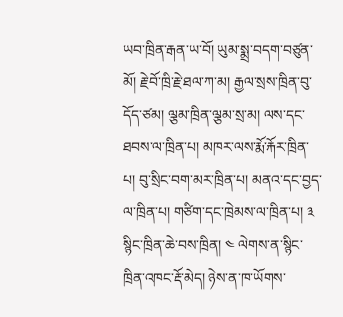ཡབ་ཁྲིན་རྒན་ཡ་བོ། ཡུམ་སྨྲ་བདག་བཙུན་མོ། རྗེ་བོ་ཁྲི་རྗེ་ཐལ་ཀ་མ། རྒྱལ་སྲས་ཁྲིན་བུ་དོད་ཙམ། ལྕམ་ཁྲིན་ལྕམ་སྲ་མ། ལས་དང་ཐབས་ལ་ཁྲིན་པ། མཁར་ལས་རྨོ་རྐོར་ཁྲིན་པ། བུ་སྲིང་བག་མར་ཁྲིན་པ། མནའ་དང་བྱད་ལ་ཁྲིན་པ། གཙིག་དང་ཁྲེམས་ལ་ཁྲིན་པ། ༣ སྙིང་ཁྲིན་ཆེ་བས་ཁྲིན། ༤ ལེགས་ན་སྙིང་ཁྲིན་འཁང་རྡོ་མེད། ཉེས་ན་ཁ་ཡོགས་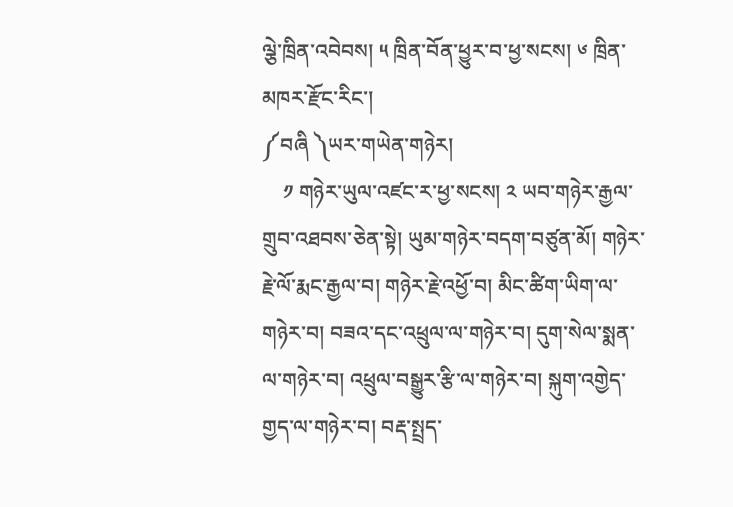ལྕེ་ཁྲིན་འབེབས། ༥ ཁྲིན་བོན་ཕྱུར་བ་ཕྱ་སངས། ༦ ཁྲིན་མཁར་རྫོང་རིང་།
༼བཞི ༽ཡར་གཡེན་གཉེར།
    ༡ གཉེར་ཡུལ་འཛང་ར་ཕྱ་སངས། ༢ ཡབ་གཉེར་རྒྱལ་གྲུབ་འཐབས་ཅེན་སྟེ། ཡུམ་གཉེར་བདག་བཙུན་མོ། གཉེར་རྗེ་ལོ་རྨང་རྒྱལ་བ། གཉེར་རྗེ་འཕྱོ་བ། མིང་ཚིག་ཡིག་ལ་གཉེར་བ། བཟའ་དང་འཕྲུལ་ལ་གཉེར་བ། དུག་སེལ་སྨན་ལ་གཉེར་བ། འཕྲུལ་བསྒྱུར་རྩི་ལ་གཉེར་བ། སྐུག་འགྱེད་གྱད་ལ་གཉེར་བ། བརྡ་སྤྲད་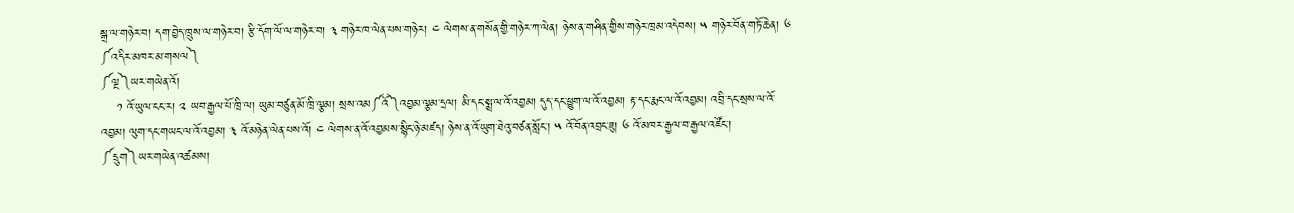སྒྲ་ལ་གཉེར་བ། དག་བྱེད་ཁྲུས་ལ་གཉེར་བ། རྩི་དོག་ལོ་ལ་གཉེར་བ། ༣ གཉེར་ཁ་ལེན་པས་གཉེར། ༤ ལེགས་ན་གསོན་གྱི་གཉེར་ཀ་ལེན། ཉེས་ན་གཤིན་གྱིས་གཉེར་ཁྲམ་འདེབས། ༥ གཉེར་བོན་གཏོ་ཆེན། ༦ ༼འདིར་མཁར་མ་གསལ༽
༼ལྔ༽ཡར་གཡེན་འོ།
    ༡ འོ་ཡུལ་ངང་ར། ༢ ཡབ་རྒྱལ་པོ་ཁྲི་ལ། ཡུམ་བཙུན་མོ་ཁྲི་ལྕམ། སྲས་འམ༼འོ༽འབྱམ་ལྕམ་དྲལ། མི་དང་སྨྲ་ལ་འོ་འབྱམ། དུད་དང་ཕྱུག་ལ་འོ་འབྱམ། རྟ་དང་རྨང་ལ་འོ་འབྱམ། འབྲི་དང་སྲས་ལ་འོ་འབྱམ། ལུག་དང་གཡང་ལ་འོ་འབྱམ། ༣ འོ་མཉེན་ལེན་པས་འོ། ༤ ལེགས་ན་འོ་འབྱམས་སྙིང་ཉེ་མཛད། ཉེས་ན་འོ་ཡུག་ཐེའུ་བཙན་སློང་། ༥ འོ་བོན་འབྲང་ཟུ། ༦ འོ་མཁར་རྒྱལ་བ་རྒྱལ་འཛོང་།
༼དྲུག༽ཡར་གཡེན་འཚམས།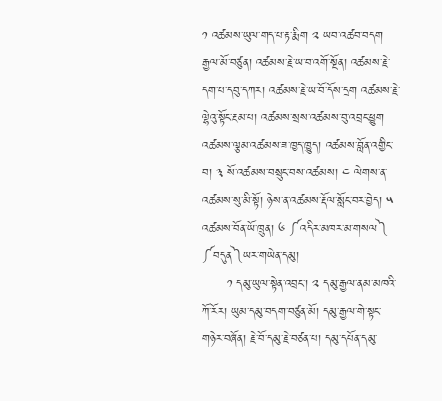༡ འཚམས་ཡུལ་གད་པ་རྟ་རྨིག ༢ ཡབ་འཚབ་བདག རྒྱལ་མོ་བཙུན། འཚམས་རྗེ་ཡ་བ་འགོ་སྔོན། འཚམས་རྗེ་དག་པ་དབུ་དཀར། འཚམས་རྗེ་ཡ་བོ་དོས་དྲག འཚམས་རྗེ་ལྷེའུ་སྟོང་རྔམ་པ། འཚམས་སྲས་འཚམས་བུ་འབྲང་ཕྱུག འཚམས་ལྕམ་འཚམས་ཟ་ཁྱད་ཁྱུད། འཚམས་བློན་འགྱིང་བ། ༣ སོ་འཚམས་བསྲུང་བས་འཚམས། ༤ ལེགས་ན་འཚམས་སུ་མི་སྟོ། ཉེས་ན་འཚམས་རྡོལ་སློང་བར་བྱེད། ༥ འཚམས་བོན་ཡོ་ཁྲུན། ༦ ༼འདིར་མཁར་མ་གསལ༽
༼བདུན༽ཡར་གཡེན་དམུ།
      ༡ དམུ་ཡུལ་སྟེན་འབྲང་། ༢ དམུ་རྒྱལ་ནམ་མཁའི་ཀོ་རོར། ཡུམ་དམུ་བདག་བཙུན་མོ། དམུ་རྒྱལ་གེ་སྟང་གཉེར་བཞོན། རྗེ་བོ་དམུ་རྗེ་བཙན་པ། དམུ་དཔོན་དམུ་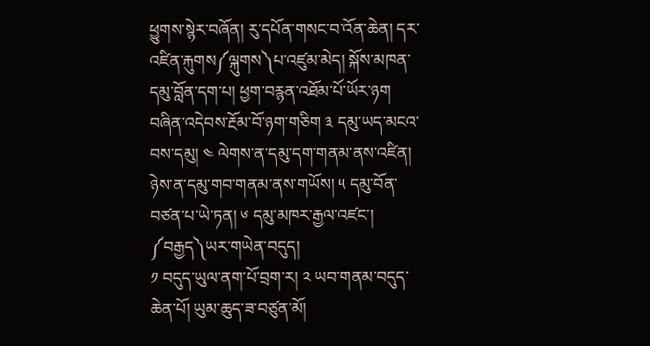ཕྱུགས་སྙེར་བཞོན། རུ་དཔོན་གསང་བ་འོན་ཆེན། དར་འཛིན་རྐུགས༼ལྐུགས༽པ་འཛུམ་མེད། སྐོས་མཁན་དམུ་བློན་དག་པ། ཕྱག་བརྙན་འཐོམ་པོ་ཡོར་ཉག བཞིན་འདེབས་རྔོམ་བོ་ཉག་གཅིག ༣ དམུ་ཡད་མངའ་བས་དམུ། ༤ ལེགས་ན་དམུ་དག་གནམ་ནས་འཛིན། ཉེས་ན་དམུ་གབ་གནམ་ནས་གཡོས། ༥ དམུ་བོན་བཙན་པ་ཡེ་ཏན། ༦ དམུ་མཁར་རྒྱལ་འཛང་།
༼བརྒྱད༽ཡར་གཡེན་བདུད།
༡ བདུད་ཡུལ་ནག་པོ་བྲག་ར། ༢ ཡབ་གནམ་བདུད་ཆེན་པོ། ཡུམ་ཆུད་ཟ་བཙུན་མོ།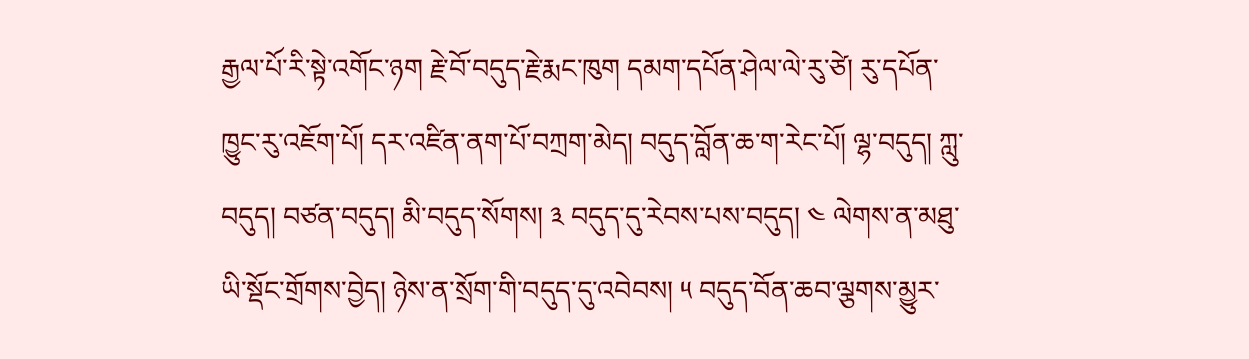རྒྱལ་པོ་རི་སྟེ་འགོང་ཉག རྗེ་བོ་བདུད་རྗེ་རྨང་ཁུག དམག་དཔོན་ཤེལ་ལེ་རུ་ཙེ། རུ་དཔོན་ཁྱུང་རུ་འཇོག་པོ། དར་འཛིན་ནག་པོ་བཀྲག་མེད། བདུད་བློན་ཆ་ག་རེང་པོ། ལྷ་བདུད། ཀླུ་བདུད། བཙན་བདུད། མི་བདུད་སོགས། ༣ བདུད་དུ་རེབས་པས་བདུད། ༤ ལེགས་ན་མཐུ་ཡི་སྡོང་གྲོགས་བྱེད། ཉེས་ན་སྲོག་གི་བདུད་དུ་འབེབས། ༥ བདུད་བོན་ཆབ་ལྕགས་མྱུར་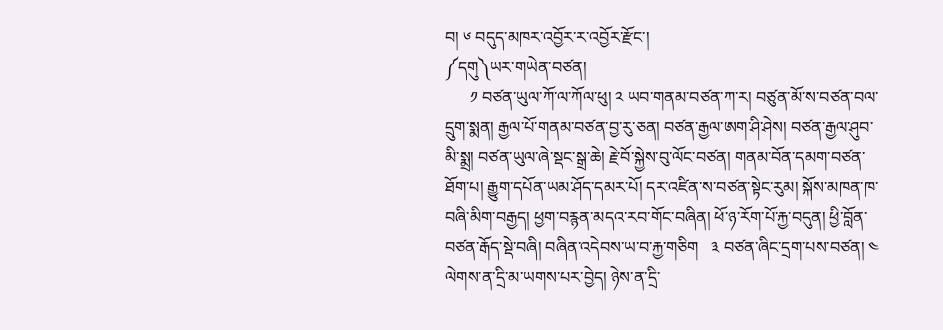བ། ༦ བདུད་མཁར་འབྱོར་ར་འབྱོར་རྫོང་།
༼དགུ༽ཡར་གཡེན་བཙན།
      ༡ བཙན་ཡུལ་ཀོ་ལ་ཀོལ་ཕུ། ༢ ཡབ་གནམ་བཙན་ཀ་ར། བཙུན་མོ་ས་བཙན་བལ་དྲུག་སྨན། རྒྱལ་པོ་གནམ་བཙན་བྱ་རུ་ཅན། བཙན་རྒྱལ་ཨག་ཤི་ཤེས། བཙན་རྒྱལ་ཤུབ་མི་སྨྲ། བཙན་ཡུལ་ཞེ་སྡང་སྒྲ་ཆེ། རྗེ་བོ་སྐྱེས་བུ་ལོང་བཙན། གནམ་བོན་དམག་བཙན་ཐོག་པ། རྒྱུག་དཔོན་ཡམ་ཤོད་དམར་པོ། དར་འཛིན་ས་བཙན་སྟེང་རུམ། སྐོས་མཁན་ཁ་བཞི་མིག་བརྒྱད། ཕྱག་བརྙན་མདའ་རབ་གོང་བཞིན། ཕོ་ཉ་རོག་པོ་རྐྱ་བདུན། ཕྱི་བློན་བཙན་རྒོད་སྡེ་བཞི། བཞིན་འདེབས་ཡ་བ་རྐྱ་གཅིག   ༣ བཙན་ཞིང་དྲག་པས་བཙན། ༤ ལེགས་ན་དྲི་མ་ཡགས་པར་བྱེད། ཉེས་ན་དྲི་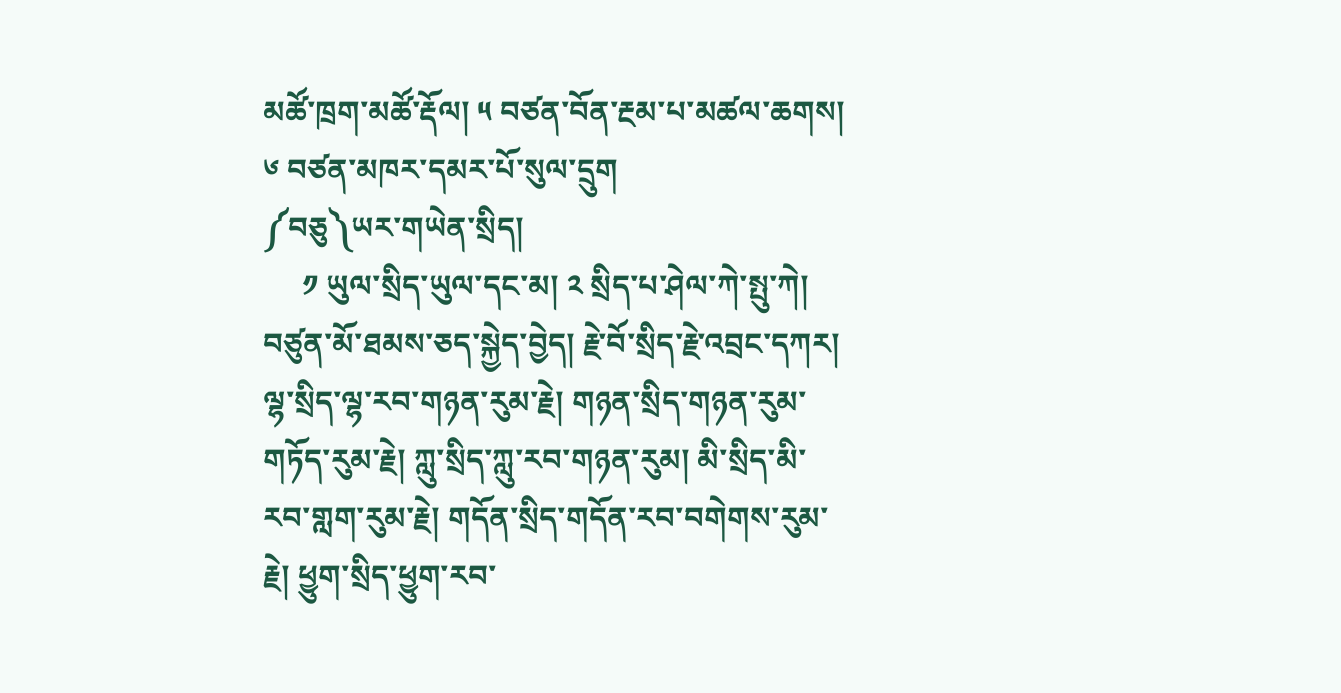མཚོ་ཁྲག་མཚོ་རྡོལ། ༥ བཙན་བོན་རྔམ་པ་མཚལ་ཆགས། ༦ བཙན་མཁར་དམར་པོ་སུལ་དྲུག
༼བཅུ༽ཡར་གཡེན་སྲིད།
     ༡ ཡུལ་སྲིད་ཡུལ་དང་མ། ༢ སྲིད་པ་ཤེལ་ཀེ་སྤུ་ཀེ། བཙུན་མོ་ཐམས་ཅད་སྐྱེད་བྱེད། རྗེ་བོ་སྲིད་རྗེ་འབྲང་དཀར། ལྷ་སྲིད་ལྷ་རབ་གཉན་རུམ་རྗེ། གཉན་སྲིད་གཉན་རུམ་གཏོད་རུམ་རྗེ། ཀླུ་སྲིད་ཀླུ་རབ་གཉན་རུམ། མི་སྲིད་མི་རབ་གླག་རུམ་རྗེ། གདོན་སྲིད་གདོན་རབ་བགེགས་རུམ་རྗེ། ཕྱུག་སྲིད་ཕྱུག་རབ་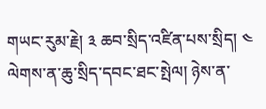གཡང་རུམ་རྗེ། ༣ ཆབ་སྲིད་འཛིན་པས་སྲིད། ༤ ལེགས་ན་ཆུ་སྲིད་དབང་ཐང་སྤེལ། ཉེས་ན་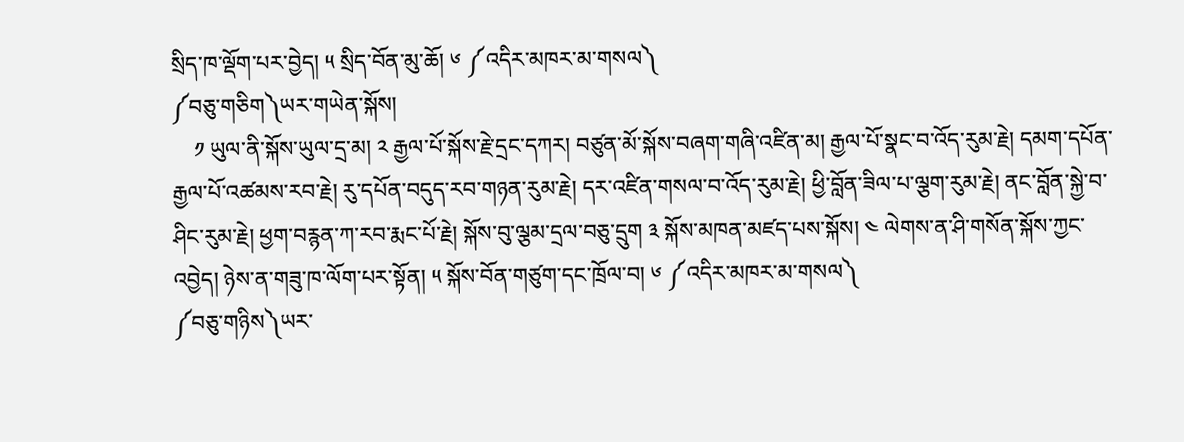སྲིད་ཁ་ལྡོག་པར་བྱེད། ༥ སྲིད་བོན་མུ་ཆོ། ༦ ༼འདིར་མཁར་མ་གསལ༽
༼བཅུ་གཅིག༽ཡར་གཡེན་སྐོས།
    ༡ ཡུལ་ནི་སྐོས་ཡུལ་དྲ་མ། ༢ རྒྱལ་པོ་སྐོས་རྗེ་དྲང་དཀར། བཙུན་མོ་སྐོས་བཞག་གཞི་འཛིན་མ། རྒྱལ་པོ་སྣང་བ་འོད་རུམ་རྗེ། དམག་དཔོན་རྒྱལ་པོ་འཚམས་རབ་རྗེ། རུ་དཔོན་བདུད་རབ་གཉན་རུམ་རྗེ། དར་འཛིན་གསལ་བ་འོད་རུམ་རྗེ། ཕྱི་བློན་ཟིལ་པ་ལྕག་རུམ་རྗེ། ནང་བློན་སྐྱེ་བ་ཤིང་རུམ་རྗེ། ཕྱག་བརྙན་ཀ་རབ་རྨང་པོ་རྗེ། སྐོས་བུ་ལྕམ་དྲལ་བཅུ་དྲུག ༣ སྐོས་མཁན་མཛད་པས་སྐོས། ༤ ལེགས་ན་ཤི་གསོན་སྐོས་ཀྱང་འབྱེད། ཉེས་ན་གཟུ་ཁ་ལོག་པར་སྟོན། ༥ སྐོས་བོན་གཙུག་དང་ཁྲོལ་བ། ༦ ༼འདིར་མཁར་མ་གསལ༽
༼བཅུ་གཉིས༽ཡར་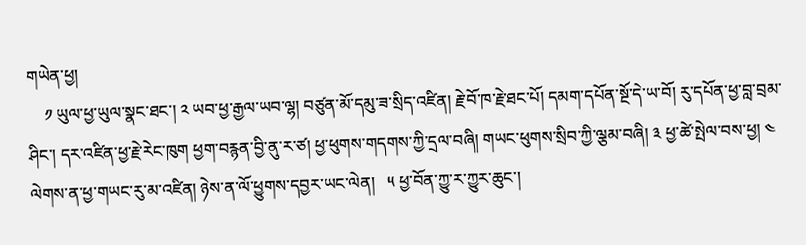གཡེན་ཕྱ།
    ༡ ཡུལ་ཕྱ་ཡུལ་སྣང་ཐང་། ༢ ཡབ་ཕྱ་རྒྱལ་ཡབ་ལྷ། བཙུན་མོ་དམུ་ཟ་སྲིད་འཛིན། རྗེ་བོ་ཁ་རྗེ་ཐང་པོ། དམག་དཔོན་སྔོ་དེ་ཡ་བོ། རུ་དཔོན་ཕྱ་བླ་བྲམ་ཤིང་། དར་འཛིན་ཕྱ་རྗེ་རེང་ཁུག ཕྱག་བརྙན་བྱི་ནུ་ར་ཙ། ཕྱ་ཕུགས་གདགས་ཀྱི་དྲལ་བཞི། གཡང་ཕུགས་སྲིབ་ཀྱི་ལྕམ་བཞི། ༣ ཕྱ་ཚེ་སྤེལ་བས་ཕྱ། ༤ ལེགས་ན་ཕྱ་གཡང་རུ་མ་འཛིན། ཉེས་ན་ལོ་ཕྱུགས་དབྱར་ཡང་ལེན།   ༥ ཕྱ་བོན་ཀྱུ་ར་ཀྱུར་ཆུང་།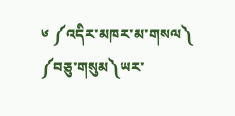༦ ༼འདིར་མཁར་མ་གསལ༽
༼བཅུ་གསུམ༽ཡར་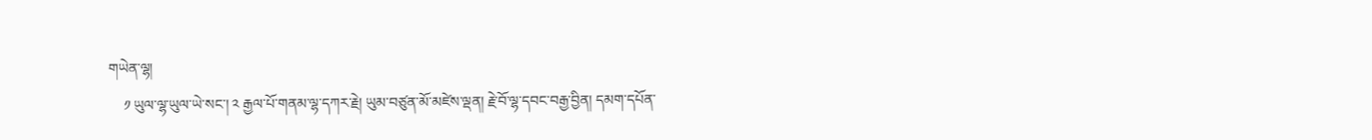གཡེན་ལྷ།
    ༡ ཡུལ་ལྷ་ཡུལ་ཡེ་སང་། ༢ རྒྱལ་པོ་གནམ་ལྷ་དཀར་རྗེ། ཡུམ་བཙུན་མོ་མཛེས་ལྡན། རྗེ་བོ་ལྷ་དབང་བརྒྱ་བྱིན། དམག་དཔོན་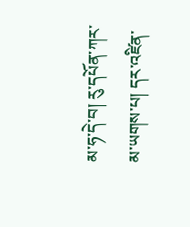མ་ཧ་དེ་བ། རུ་དཔོན་ཀར་མ་ཡགས་པ། དར་འཛིན་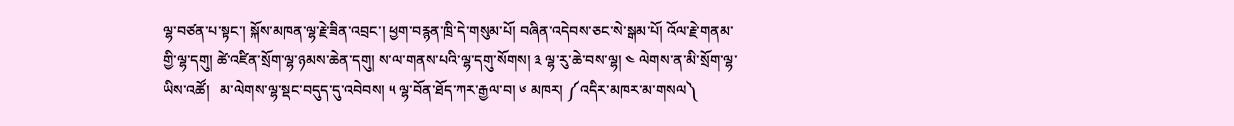ལྷ་བཙན་པ་སྟང་། སྐོས་མཁན་ལྷ་རྗེ་ཟིན་འབྲང་། ཕྱག་བརྙན་ཁྲི་དེ་གསུམ་པོ། བཞིན་འདེབས་ཅང་སེ་སྒམ་པོ། འོལ་རྗེ་གནམ་གྱི་ལྷ་དགུ། ཚེ་འཛིན་སྲོག་ལྷ་ཉམས་ཆེན་དགུ། ས་ལ་གནས་པའི་ལྷ་དགུ་སོགས། ༣ ལྷ་རུ་ཆེ་བས་ལྷ། ༤ ལེགས་ན་མི་སྲོག་ལྷ་ཡིས་འཚོ།   མ་ལེགས་ལྷ་སྡང་བདུད་དུ་འབེབས། ༥ ལྷ་བོན་ཐོད་ཀར་རྒྱལ་བ། ༦ མཁར། ༼འདིར་མཁར་མ་གསལ༽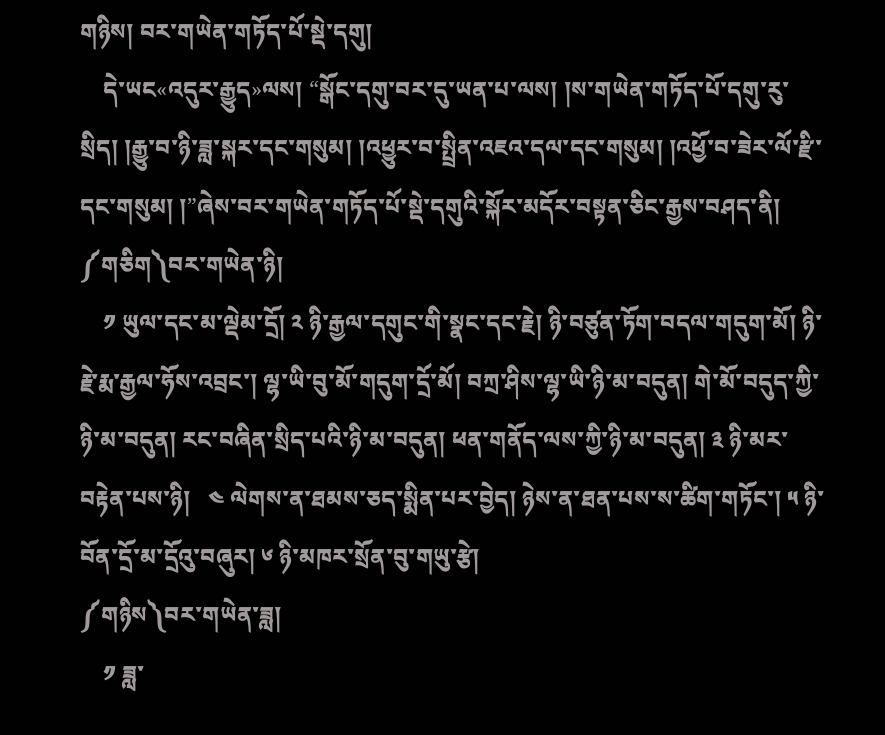གཉིས། བར་གཡེན་གཏོད་པོ་སྡེ་དགུ།
    དེ་ཡང«འདུར་རྒྱུད»ལས། “སྒོང་དགུ་བར་དུ་ཡན་པ་ལས། །ས་གཡེན་གཏོད་པོ་དགུ་རུ་སྲིད། །རྒྱུ་བ་ཉི་ཟླ་སྐར་དང་གསུམ། །འཕྱུར་བ་སྤྲིན་འཇའ་དལ་དང་གསུམ། །འཕྱོ་བ་ཟེར་ལོ་རྫི་དང་གསུམ། །”ཞེས་བར་གཡེན་གཏོད་པོ་སྡེ་དགུའི་སྐོར་མདོར་བསྟན་ཅིང་རྒྱས་བཤད་ནི།
༼གཅིག༽བར་གཡེན་ཉི།
    ༡ ཡུལ་དང་མ་ལྡེམ་དྲོ། ༢ ཉི་རྒྱལ་དགུང་གི་སྣང་དང་རྗེ། ཉི་བཙུན་ཏོག་བདལ་གདུག་མོ། ཉི་རྗེ་རྨ་རྒྱལ་ཧོས་འབྲང་། ལྷ་ཡི་བུ་མོ་གདུག་དྲོ་མོ། བཀྲ་ཤིས་ལྷ་ཡི་ཉི་མ་བདུན། གེ་མོ་བདུད་ཀྱི་ཉི་མ་བདུན། རང་བཞིན་སྲིད་པའི་ཉི་མ་བདུན། ཕན་གནོད་ལས་ཀྱི་ཉི་མ་བདུན། ༣ ཉི་མར་བརྟེན་པས་ཉི།   ༤ ལེགས་ན་ཐམས་ཅད་སྨིན་པར་བྱེད། ཉེས་ན་ཐན་པས་ས་ཚིག་གཏོང་། ༥ ཉི་བོན་དྲོ་མ་དྲོའུ་བཞུར། ༦ ཉི་མཁར་སྲོན་བུ་གཡུ་རྩེ།
༼གཉིས༽བར་གཡེན་ཟླ།
    ༡ ཟླ་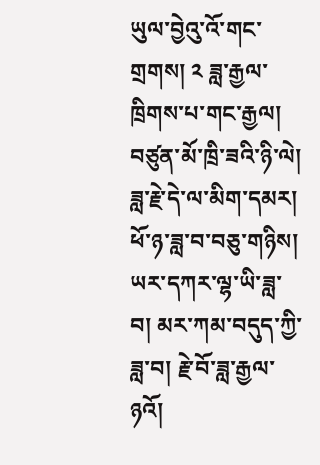ཡུལ་བྱེའུ་འོ་གང་གྲགས། ༢ ཟླ་རྒྱལ་ཁྲིགས་པ་གང་རྒྱལ། བཙུན་མོ་ཁྲི་ཟའི་ཉི་ལེ། ཟླ་རྗེ་དེ་ལ་མིག་དམར། ཕོ་ཉ་ཟླ་བ་བཅུ་གཉིས། ཡར་དཀར་ལྷ་ཡི་ཟླ་བ། མར་ཀམ་བདུད་ཀྱི་ཟླ་བ། རྗེ་བོ་ཟླ་རྒྱལ་ཉའོ།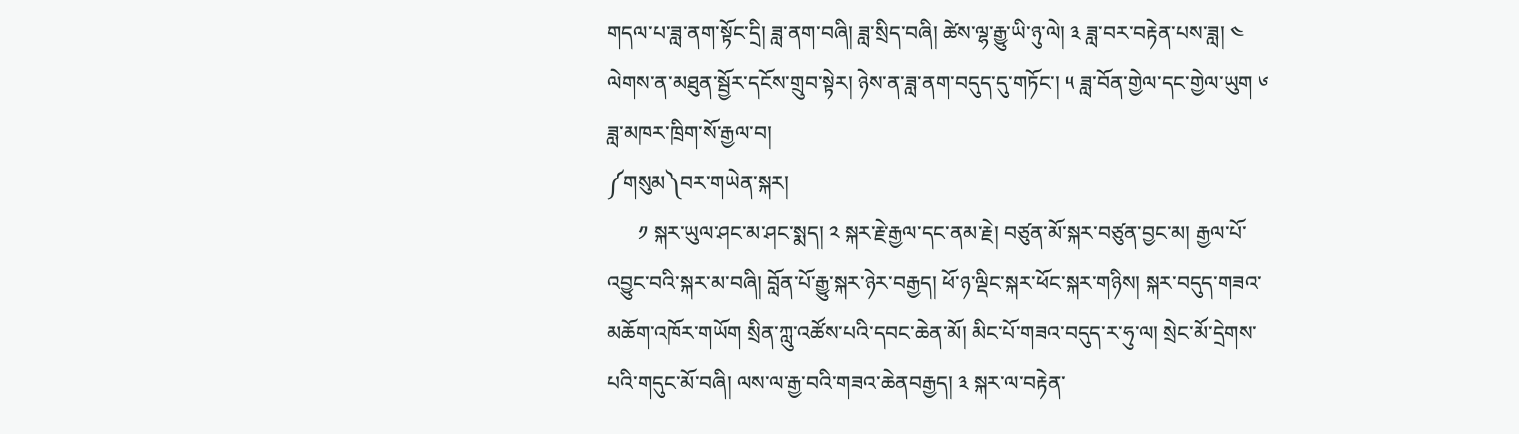གདལ་པ་ཟླ་ནག་སྟོང་དྲི། ཟླ་ནག་བཞི། ཟླ་སྲིད་བཞི། ཚེས་ལྷ་རྒྱུ་ཡི་ཉུ་ལེ། ༣ ཟླ་བར་བརྟེན་པས་ཟླ། ༤ ལེགས་ན་མཐུན་སྦྱོར་དངོས་གྲུབ་སྟེར། ཉེས་ན་ཟླ་ནག་བདུད་དུ་གཏོང་། ༥ ཟླ་བོན་གྱེལ་དང་གྱེལ་ཡུག ༦ ཟླ་མཁར་ཁྲིག་སོ་རྒྱལ་བ།
༼གསུམ༽བར་གཡེན་སྐར།
      ༡ སྐར་ཡུལ་ཤང་མ་ཤང་སྨད། ༢ སྐར་རྗེ་རྒྱལ་དང་ནམ་རྗེ། བཙུན་མོ་སྐར་བཙུན་བྱང་མ། རྒྱལ་པོ་འབྱུང་བའི་སྐར་མ་བཞི། བློན་པོ་རྒྱུ་སྐར་ཉེར་བརྒྱད། ཕོ་ཉ་ལྡིང་སྐར་ཕོང་སྐར་གཉིས། སྐར་བདུད་གཟའ་མཆོག་འཁོར་གཡོག སྲིན་ཀླུ་འཚོས་པའི་དབང་ཆེན་མོ། མིང་པོ་གཟའ་བདུད་ར་ཧུ་ལ། སྲེང་མོ་དྲེགས་པའི་གདུང་མོ་བཞི། ལས་ལ་རྒྱ་བའི་གཟའ་ཆེནབརྒྱད། ༣ སྐར་ལ་བརྟེན་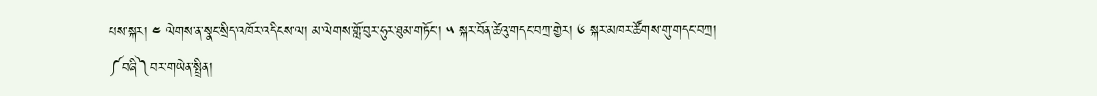པས་སྐར། ༤ ལེགས་ན་སྣང་སྲིད་འཁོར་འདིངས་ལ། མ་ལེགས་གློ་བུར་ཧུར་ཐུམ་གཏོང་། ༥ སྐར་བོན་ཚེའུ་གདང་བཀྲ་གྱེར། ༦ སྐར་མཁར་ཚོགས་གུ་གདང་བཀྲ།
༼བཞི༽བར་གཡེན་སྤྲིན།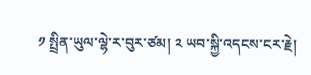༡ སྤྲིན་ཡུལ་ལྷེ་ར་བུར་ཙམ། ༢ ཡབ་སྐྱི་འདངས་ངར་རྗེ།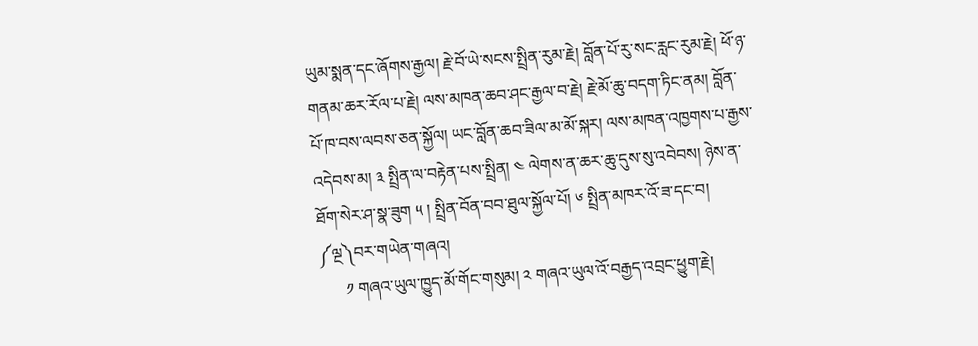ཡུམ་སྨན་དང་ཞོགས་རྒྱལ། རྗེ་བོ་ཡེ་སངས་སྤྲིན་རུམ་རྗེ། བློན་པོ་རུ་སང་རླང་རུམ་རྗེ། ཕོ་ཉ་གནམ་ཆར་རོལ་པ་རྗེ། ལས་མཁན་ཆབ་ཤང་རྒྱལ་བ་རྗེ། རྗེ་མོ་ཆུ་བདག་ཏིང་ནམ། བློན་པོ་ཁ་བས་ལབས་ཅན་སྐྱོལ། ཡང་བློན་ཆབ་ཟིལ་མ་མོ་སྐར། ལས་མཁན་འཁྱགས་པ་རྒྱས་འདེབས་མ། ༣ སྤྲིན་ལ་བརྟེན་པས་སྤྲིན། ༤ ལེགས་ན་ཆར་ཆུ་དུས་སུ་འབེབས། ཉེས་ན་ཐོག་སེར་ཤ་སྣ་ཟུག ༥ ། སྤྲིན་བོན་བབ་ཐུལ་སྐྱོལ་པོ། ༦ སྤྲིན་མཁར་འོ་ཟ་དང་བ།
༼ལྔ༽བར་གཡེན་གཞའ།
      ༡ གཞའ་ཡུལ་ཁྱུད་མོ་གོང་གསུམ། ༢ གཞའ་ཡུལ་འོ་བརྒྱད་འབྲང་ཕྱུག་རྗེ།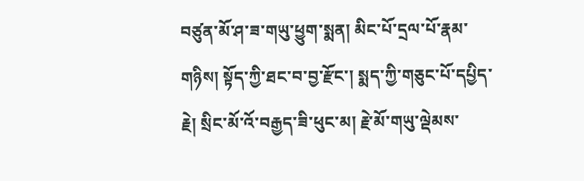བཙུན་མོ་ཤ་ཟ་གཡུ་ཕྱུག་སྨན། མིང་པོ་དྲལ་པོ་རྣམ་གཉིས། སྟོད་ཀྱི་ཐང་བ་བྱ་རྫོང་། སྨད་ཀྱི་གཅུང་པོ་དཔྱིད་རྗེ། སྲིང་མོ་འོ་བརྒྱད་ཟི་ཕུང་མ། རྗེ་མོ་གཡུ་ལྡེམས་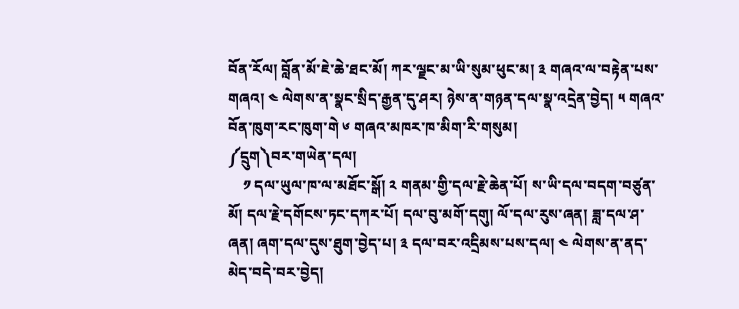བོན་རོལ། བློན་མོ་ཇེ་ཆེ་ཐང་མོ། ཀར་ལྗང་མ་ཡི་སུམ་ཕུང་མ། ༣ གཞའ་ལ་བརྟེན་པས་གཞའ། ༤ ལེགས་ན་སྣང་སྲིད་རྒྱན་དུ་ཤར། ཉེས་ན་གཉན་དལ་སྣ་འདྲེན་བྱེད། ༥ གཞའ་བོན་ཁུག་རང་ཁུག་གེ ༦ གཞའ་མཁར་ཁ་མིག་རི་གསུམ།
༼དྲུག༽བར་གཡེན་དལ།
    ༡ དལ་ཡུལ་ཁ་ལ་མཐོང་སྒོ། ༢ གནམ་གྱི་དལ་རྗེ་ཆེན་པོ། ས་ཡི་དལ་བདག་བཙུན་མོ། དལ་རྗེ་དགོངས་ཏང་དཀར་པོ། དལ་བུ་མགོ་དགུ། ལོ་དལ་རུས་ཞན། ཟླ་དལ་ཤ་ཞན། ཞག་དལ་དུས་ཐུག་བྱེད་པ། ༣ དལ་བར་འདྲིམས་པས་དལ། ༤ ལེགས་ན་ནད་མེད་བདེ་བར་བྱེད།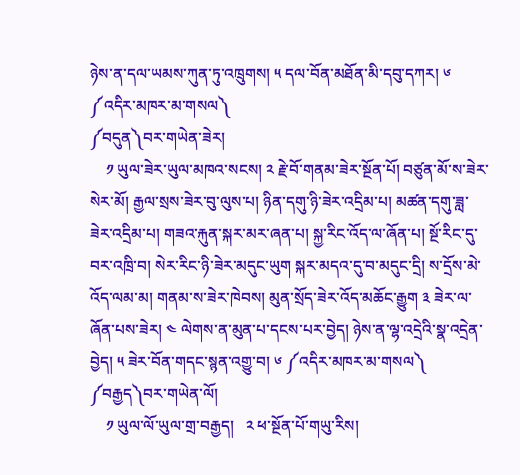ཉེས་ན་དལ་ཡམས་ཀུན་ཏུ་འཁྲུགས། ༥ དལ་བོན་མཐོན་མི་དབུ་དཀར། ༦ ༼འདིར་མཁར་མ་གསལ༽
༼བདུན༽བར་གཡེན་ཟེར།
    ༡ ཡུལ་ཟེར་ཡུལ་མཁའ་སངས། ༢ རྗེ་བོ་གནམ་ཟེར་སྔོན་པོ། བཙུན་མོ་ས་ཟེར་སེར་མོ། རྒྱལ་སྲས་ཟེར་བུ་ལུས་པ། ཉིན་དགུ་ཉི་ཟེར་འདྲིམ་པ། མཚན་དགུ་ཟླ་ཟེར་འདྲིམ་པ། གཟའ་རྐུན་སྐར་མར་ཞན་པ། སྐྱ་རིང་འོད་ལ་ཞོན་པ། སྔོ་རིང་དུ་བར་འཁྲི་བ། སེར་རིང་ཉི་ཟེར་མདུང་ཡུག སྐར་མདའ་དུ་བ་མདུང་དྲི། ས་དྲོས་མེ་འོད་ལམ་མ། གནམ་ས་ཟེར་ཁེབས། མུན་སྲོད་ཟེར་འོད་མཆོང་རྒྱུག ༣ ཟེར་ལ་ཞོན་པས་ཟེར། ༤ ལེགས་ན་མུན་པ་དངས་པར་བྱེད། ཉེས་ན་ལྷ་འདྲེའི་སྣ་འདྲེན་བྱེད། ༥ ཟེར་བོན་གདང་སྙན་འགྱུ་བ། ༦ ༼འདིར་མཁར་མ་གསལ༽
༼བརྒྱད༽བར་གཡེན་ལོ།
    ༡ ཡུལ་ལོ་ཡུལ་གྲ་བརྒྱད།   ༢ ཕ་སྔོན་པོ་གཡུ་རིས།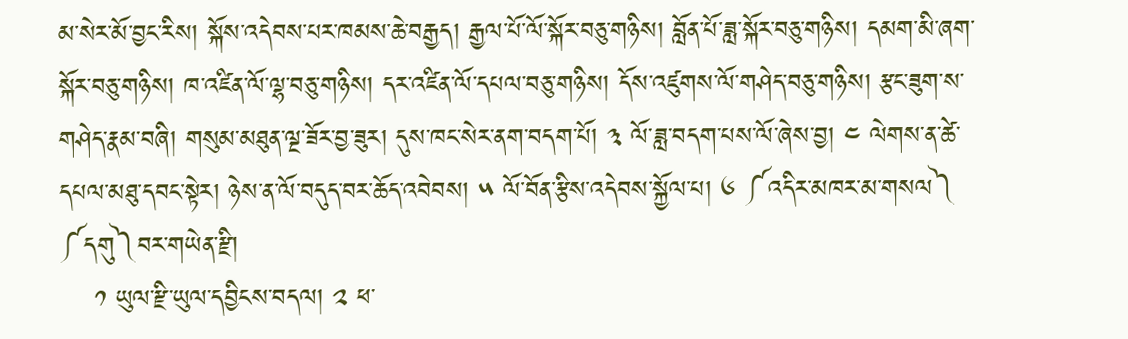མ་སེར་མོ་བྱང་རིས། སྐོས་འདེབས་པར་ཁམས་ཆེ་བརྒྱད། རྒྱལ་པོ་ལོ་སྐོར་བཅུ་གཉིས། བློན་པོ་ཟླ་སྐོར་བཅུ་གཉིས། དམག་མི་ཞག་སྐོར་བཅུ་གཉིས། ཁ་འཛིན་ལོ་ལྷ་བཅུ་གཉིས། དར་འཛིན་ལོ་དཔལ་བཅུ་གཉིས། དོས་འཛུགས་ལོ་གཤེད་བཅུ་གཉིས། རྩང་ཟུག་ས་གཤེད་རྣམ་བཞི། གསུམ་མཐུན་ལྔ་ཟོར་བྱ་ཟུར། དུས་ཁང་སེར་ནག་བདག་པོ། ༣ ལོ་ཟླ་བདག་པས་ལོ་ཞེས་བྱ། ༤ ལེགས་ན་ཚེ་དཔལ་མཐུ་དབང་སྟེར། ཉེས་ན་ལོ་བདུད་བར་ཆོད་འབེབས། ༥ ལོ་བོན་རྩིས་འདེབས་སྐྱོལ་པ། ༦ ༼འདིར་མཁར་མ་གསལ༽
༼དགུ༽བར་གཡེན་རྫི།
    ༡ ཡུལ་རྫི་ཡུལ་དབྱིངས་བདལ། ༢ ཕ་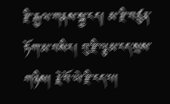རྫི་རྒྱལ་གནས་སྐྱ་ངད། མ་རྫི་བཙུན་ཏོག་མ་བསིར། བུ་རྫི་ལྕམ་ངད་སྲས་གཉིས། རྗེ་བོ་ཡེ་རྫི་ངད་པ།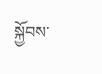སྐྱོབས་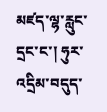མཛད་ལྷ་རླུང་དྲང་ང་། ཧུར་འདྲིམ་བདུད་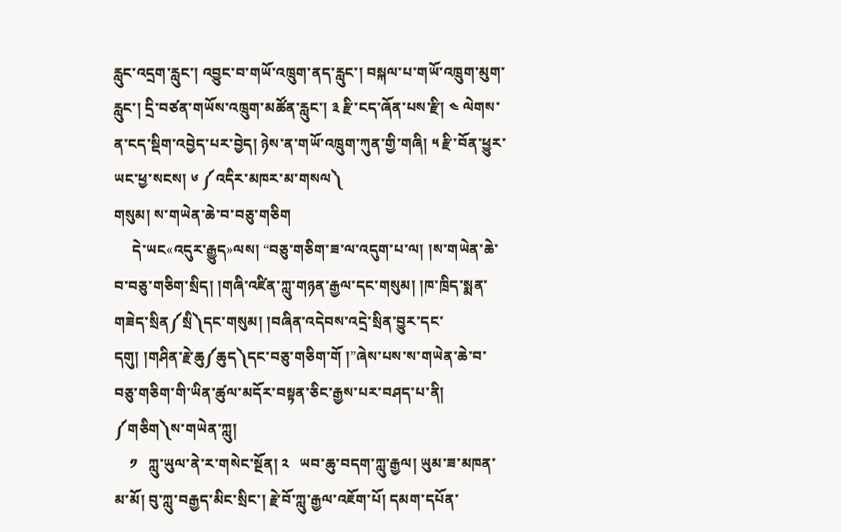རླུང་འདྲག་རླུང་། འབྱུང་བ་གཡོ་འཁྲུག་ནད་རླུང་། བསྐལ་པ་གཡོ་འཁྲུག་མུག་རླུང་། དྲི་བཙན་གཡོས་འཁྲུག་མཚོན་རླུང་། ༣ རྫི་ངད་ཞོན་པས་རྫི། ༤ ལེགས་ན་ངད་སྡིག་འབྱེད་པར་བྱེད། ཉེས་ན་གཡོ་འཁྲུག་ཀུན་གྱི་གཞི། ༥ རྫི་བོན་ཕྱུར་ཡང་ཕྱ་སངས། ༦ ༼འདིར་མཁར་མ་གསལ༽
གསུམ། ས་གཡེན་ཆེ་བ་བཅུ་གཅིག
     དེ་ཡང«འདུར་རྒྱུད»ལས། “བཅུ་གཅིག་ཟ་ལ་འདུག་པ་ལ། །ས་གཡེན་ཆེ་བ་བཅུ་གཅིག་སྲིད། །གཞི་འཛིན་ཀླུ་གཉན་རྒྱལ་དང་གསུམ། །ཁ་ཁྲིད་སྨན་གཟེད་སྲིན༼སྲི༽དང་གསུམ། །བཞིན་འདེབས་འདྲེ་སྲིན་བྱུར་དང་དགུ། །གཤིན་རྗེ་ཆུ༼ཆུད༽དང་བཅུ་གཅིག་གོ །”ཞེས་པས་ས་གཡེན་ཆེ་བ་བཅུ་གཅིག་གི་ཡིན་ཚུལ་མདོར་བསྟན་ཅིང་རྒྱས་པར་བཤད་པ་ནི།
༼གཅིག༽ས་གཡེན་ཀླུ།
    ༡   ཀླུ་ཡུལ་ནེ་ར་གསེང་སྔོན། ༢   ཡབ་ཆུ་བདག་ཀླུ་རྒྱལ། ཡུམ་ཟ་མཁན་མ་མོ། བུ་ཀླུ་བརྒྱད་མིང་སྲིང་། རྗེ་བོ་ཀླུ་རྒྱལ་འཇོག་པོ། དམག་དཔོན་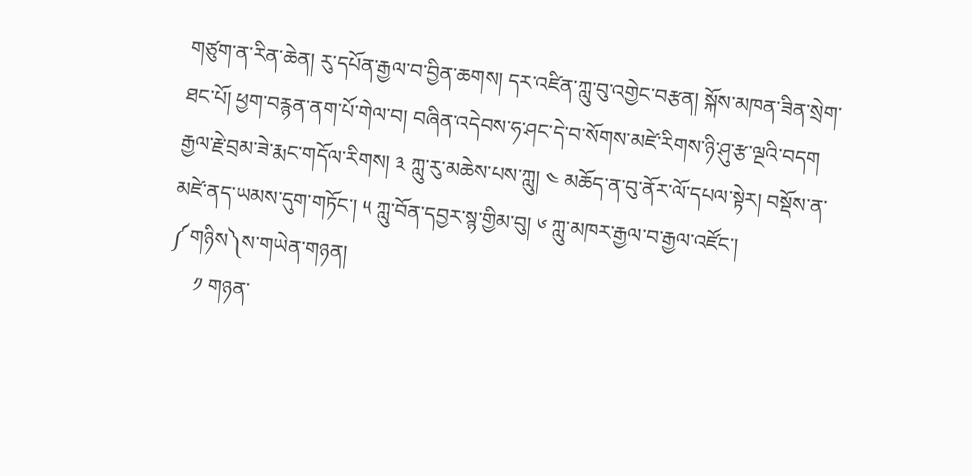གཙུག་ན་རིན་ཆེན། རུ་དཔོན་རྒྱལ་བ་བྱིན་ཆགས། དར་འཛིན་ཀླུ་བུ་འགྱེང་བརྩན། སྐོས་མཁན་ཟིན་སྲེག་ཐང་པོ། ཕྱག་བརྙན་ནག་པོ་གེལ་བ། བཞིན་འདེབས་ཧ་ཤང་དེ་བ་སོགས་མཛེ་རིགས་ཉི་ཤུ་རྩ་ལྔའི་བདག རྒྱལ་རྗེ་བྲམ་ཟེ་རྨང་གདོལ་རིགས། ༣ ཀླུ་རུ་མཆེས་པས་ཀླུ། ༤ མཆོད་ན་བུ་ནོར་ལོ་དཔལ་སྟེར། བསྡོས་ན་མཛེ་ནད་ཡམས་དུག་གཏོང་། ༥ ཀླུ་བོན་དབྱར་སྙ་གྱིམ་བུ། ༦ ཀླུ་མཁར་རྒྱལ་བ་རྒྱལ་འཛོང་།
༼གཉིས༽ས་གཡེན་གཉན།
     ༡ གཉན་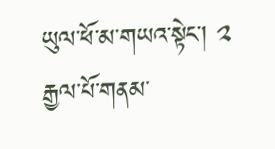ཡུལ་ཕོ་མ་གཡའ་སྟེང་། ༢ རྒྱལ་པོ་གནམ་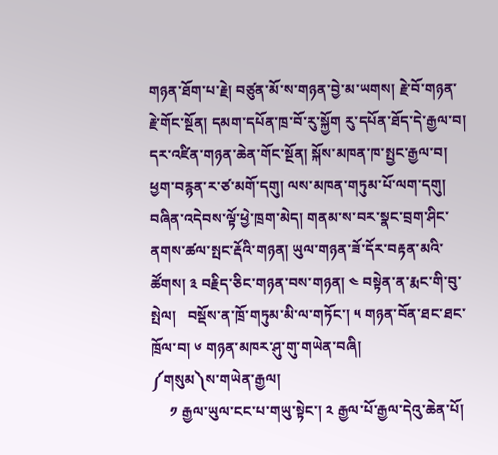གཉན་ཐོག་པ་རྗེ། བཙུན་མོ་ས་གཉན་བྱེ་མ་ཡགས། རྗེ་བོ་གཉན་རྗེ་གོང་སྔོན། དམག་དཔོན་ཁྲ་བོ་རུ་སྐྱོག རུ་དཔོན་ཐོད་དེ་རྒྱལ་བ། དར་འཛིན་གཉན་ཆེན་གོང་སྔོན། སྐོས་མཁན་ཁ་སྤྱང་རྒྱལ་བ། ཕྱག་བརྙན་ར་ཙ་མགོ་དགུ། ལས་མཁན་གཏུམ་པོ་ལག་དགུ། བཞིན་འདེབས་ལྟོ་ཕྱེ་ཁྲག་མེད། གནམ་ས་བར་སྣང་བྲག་ཤིང་ནགས་ཚལ་སྤང་རྡོའི་གཉན། ཡུལ་གཉན་ཟོ་དོར་བརྟན་མའི་ཚོགས། ༣ བརྗིད་ཅིང་གཉན་བས་གཉན། ༤ བསྟེན་ན་རྨང་གི་བུ་སྤེལ།   བསྡོས་ན་ཁྲོ་གཏུམ་མི་ལ་གཏོང་། ༥ གཉན་བོན་ཐང་ཐང་ཁྲོལ་བ། ༦ གཉན་མཁར་ཤུ་གུ་གཡེན་བཞི།
༼གསུམ༽ས་གཡེན་རྒྱལ།
     ༡ རྒྱལ་ཡུལ་ངང་པ་གཡུ་སྟེང་། ༢ རྒྱལ་པོ་རྒྱལ་དེའུ་ཆེན་པོ།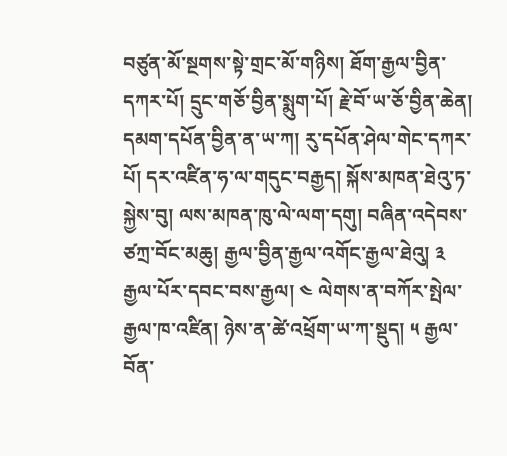བཙུན་མོ་སྔགས་སྟེ་གྲང་མོ་གཉིས། ཐོག་རྒྱལ་བྱིན་དཀར་པོ། དྲུང་གཅོ་བྱིན་སྨུག་པོ། རྗེ་བོ་ཡ་ཅོ་བྱིན་ཆེན། དམག་དཔོན་བྱིན་ན་ཡ་ཀ། རུ་དཔོན་ཤེལ་གེང་དཀར་པོ། དར་འཛིན་ཧ་ལ་གདུང་བརྒྱད། སྐོས་མཁན་ཐེའུ་ཏ་སྐྱེས་བུ། ལས་མཁན་ཁུ་ལེ་ལག་དགུ། བཞིན་འདེབས་ཙཀྲ་བོང་མཆུ། རྒྱལ་བྱིན་རྒྱལ་འགོང་རྒྱལ་ཐེའུ། ༣   རྒྱལ་པོར་དབང་བས་རྒྱལ། ༤ ལེགས་ན་བཀོར་སྤེལ་རྒྱལ་ཁ་འཛིན། ཉེས་ན་ཚེ་འཕྲོག་ཡ་ཀ་སྡུད། ༥ རྒྱལ་བོན་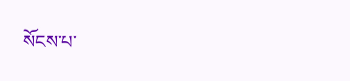སོངས་པ་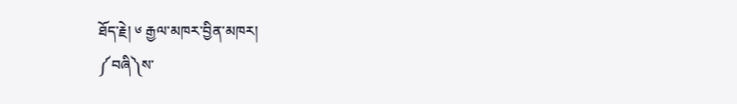ཐོད་རྗེ། ༦ རྒྱལ་མཁར་བྱིན་མཁར།
༼བཞི༽ས་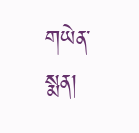གཡེན་སྨན།